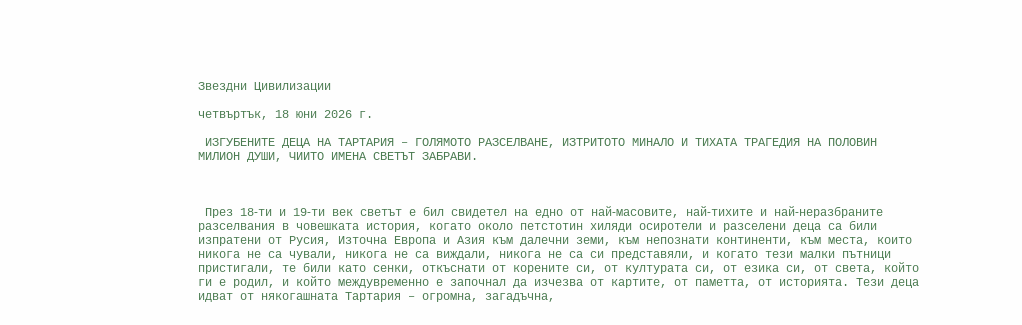Звездни Цивилизации

четвъртък, 18 юни 2026 г.

 ИЗГУБЕНИТЕ ДЕЦА НА ТАРТАРИЯ – ГОЛЯМОТО РАЗСЕЛВАНЕ, ИЗТРИТОТО МИНАЛО И ТИХАТА ТРАГЕДИЯ НА ПОЛОВИН МИЛИОН ДУШИ, ЧИИТО ИМЕНА СВЕТЪТ ЗАБРАВИ.



 През 18‑ти и 19‑ти век светът е бил свидетел на едно от най‑масовите, най‑тихите и най‑неразбраните разселвания в човешката история, когато около петстотин хиляди осиротели и разселени деца са били изпратени от Русия, Източна Европа и Азия към далечни земи, към непознати континенти, към места, които никога не са чували, никога не са виждали, никога не са си представяли, и когато тези малки пътници пристигали, те били като сенки, откъснати от корените си, от културата си, от езика си, от света, който ги е родил, и който междувременно е започнал да изчезва от картите, от паметта, от историята. Тези деца идват от някогашната Тартария – огромна, загадъчна,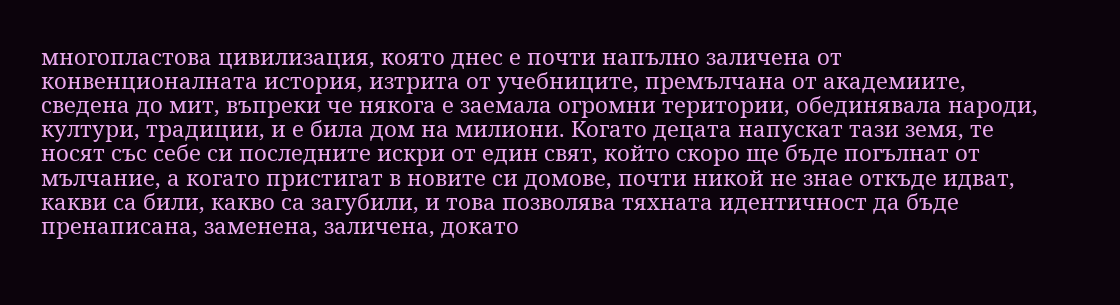многопластова цивилизация, която днес е почти напълно заличена от конвенционалната история, изтрита от учебниците, премълчана от академиите, сведена до мит, въпреки че някога е заемала огромни територии, обединявала народи, култури, традиции, и е била дом на милиони. Когато децата напускат тази земя, те носят със себе си последните искри от един свят, който скоро ще бъде погълнат от мълчание, а когато пристигат в новите си домове, почти никой не знае откъде идват, какви са били, какво са загубили, и това позволява тяхната идентичност да бъде пренаписана, заменена, заличена, докато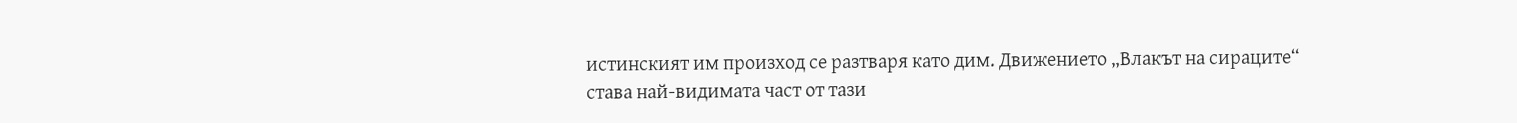истинският им произход се разтваря като дим. Движението „Влакът на сираците“ става най‑видимата част от тази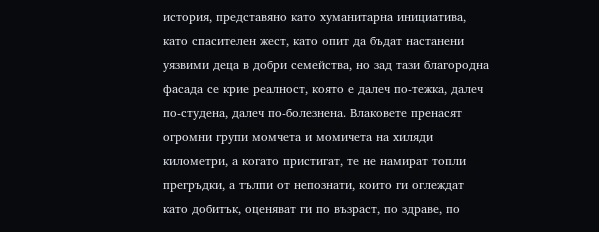история, представяно като хуманитарна инициатива, като спасителен жест, като опит да бъдат настанени уязвими деца в добри семейства, но зад тази благородна фасада се крие реалност, която е далеч по‑тежка, далеч по‑студена, далеч по‑болезнена. Влаковете пренасят огромни групи момчета и момичета на хиляди километри, а когато пристигат, те не намират топли прегръдки, а тълпи от непознати, които ги оглеждат като добитък, оценяват ги по възраст, по здраве, по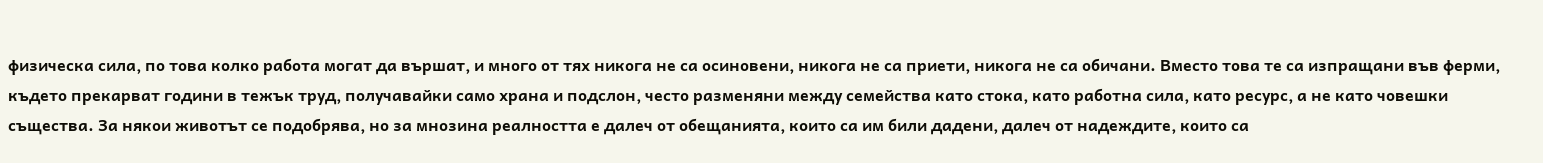физическа сила, по това колко работа могат да вършат, и много от тях никога не са осиновени, никога не са приети, никога не са обичани. Вместо това те са изпращани във ферми, където прекарват години в тежък труд, получавайки само храна и подслон, често разменяни между семейства като стока, като работна сила, като ресурс, а не като човешки същества. За някои животът се подобрява, но за мнозина реалността е далеч от обещанията, които са им били дадени, далеч от надеждите, които са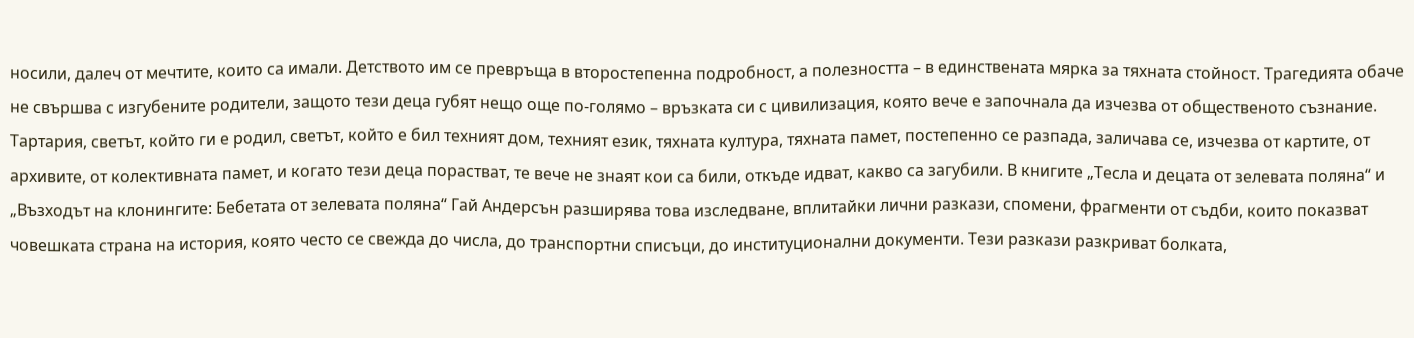носили, далеч от мечтите, които са имали. Детството им се превръща в второстепенна подробност, а полезността – в единствената мярка за тяхната стойност. Трагедията обаче не свършва с изгубените родители, защото тези деца губят нещо още по‑голямо – връзката си с цивилизация, която вече е започнала да изчезва от общественото съзнание. Тартария, светът, който ги е родил, светът, който е бил техният дом, техният език, тяхната култура, тяхната памет, постепенно се разпада, заличава се, изчезва от картите, от архивите, от колективната памет, и когато тези деца порастват, те вече не знаят кои са били, откъде идват, какво са загубили. В книгите „Тесла и децата от зелевата поляна“ и „Възходът на клонингите: Бебетата от зелевата поляна“ Гай Андерсън разширява това изследване, вплитайки лични разкази, спомени, фрагменти от съдби, които показват човешката страна на история, която често се свежда до числа, до транспортни списъци, до институционални документи. Тези разкази разкриват болката,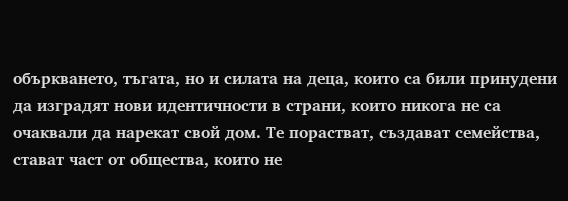объркването, тъгата, но и силата на деца, които са били принудени да изградят нови идентичности в страни, които никога не са очаквали да нарекат свой дом. Те порастват, създават семейства, стават част от общества, които не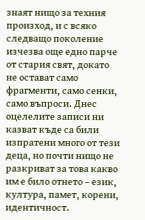знаят нищо за техния произход, и с всяко следващо поколение изчезва още едно парче от стария свят, докато не остават само фрагменти, само сенки, само въпроси. Днес оцелелите записи ни казват къде са били изпратени много от тези деца, но почти нищо не разкриват за това какво им е било отнето – език, култура, памет, корени, идентичност.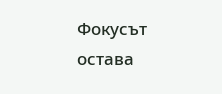Фокусът остава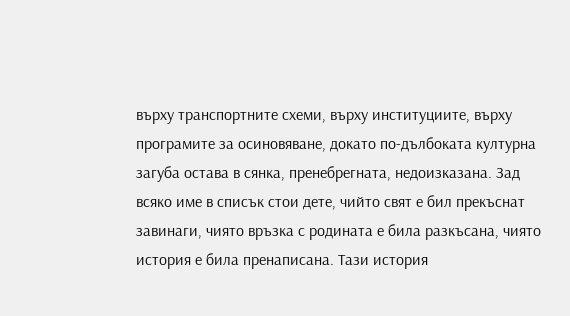върху транспортните схеми, върху институциите, върху програмите за осиновяване, докато по‑дълбоката културна загуба остава в сянка, пренебрегната, недоизказана. Зад всяко име в списък стои дете, чийто свят е бил прекъснат завинаги, чиято връзка с родината е била разкъсана, чиято история е била пренаписана. Тази история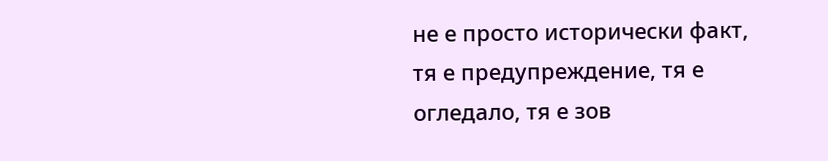не е просто исторически факт, тя е предупреждение, тя е огледало, тя е зов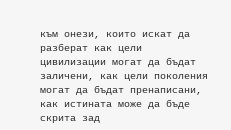към онези, които искат да разберат как цели цивилизации могат да бъдат заличени, как цели поколения могат да бъдат пренаписани, как истината може да бъде скрита зад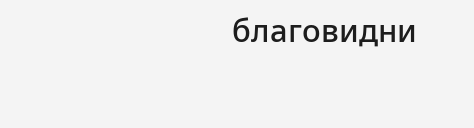благовидни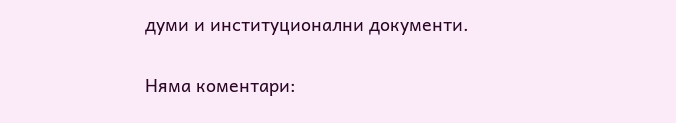думи и институционални документи.

Няма коментари: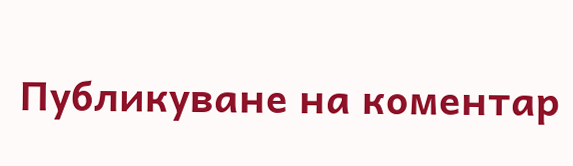Публикуване на коментар